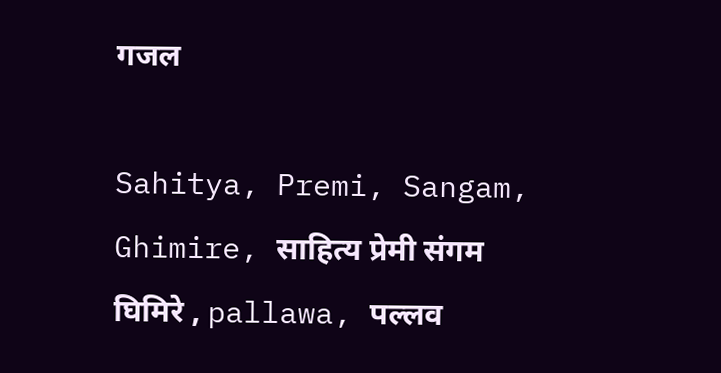गजल

Sahitya, Premi, Sangam, Ghimire, साहित्य प्रेमी संगम घिमिरे , pallawa, पल्लव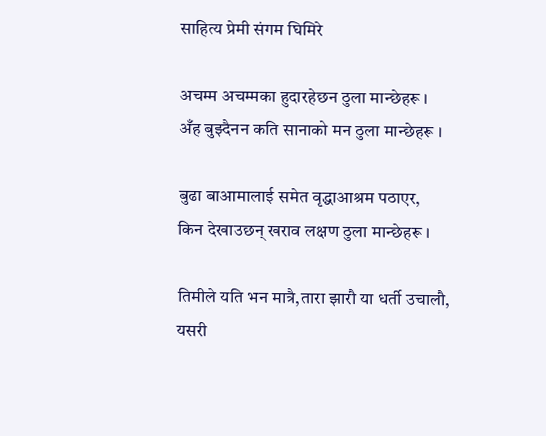साहित्य प्रेमी संगम घिमिरे

अचम्म अचम्मका हुदारहेछन ठुला मान्छेहरू ।
अँह बुझ्दैनन कति सानाको मन ठुला मान्छेहरू ।

बुढा बाआमालाई समेत वृद्धाआश्रम पठाएर,
किन देखाउछन् खराव लक्षण ठुला मान्छेहरू ।

तिमीले यति भन मात्रै,तारा झारौ या धर्ती उचालौ,
यसरी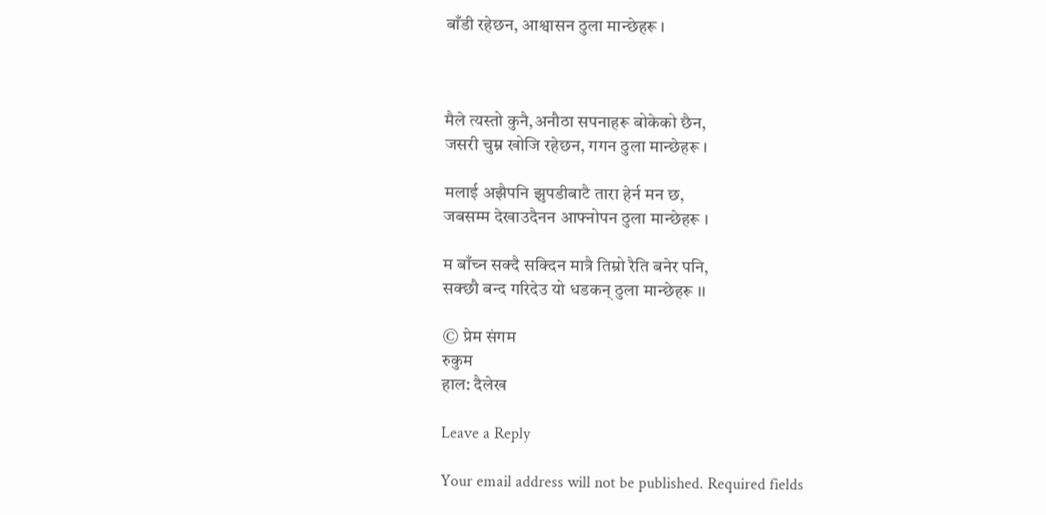बाँडी रहेछन, आश्वासन ठुला मान्छेहरू ।



मैले त्यस्तो कुनै,अनौठा सपनाहरू बोकेको छैन,
जसरी चुम्न खोजि रहेछन, गगन ठुला मान्छेहरू ।

मलाई अझैपनि झुपडीबाटै तारा हेर्न मन छ,
जबसम्म देखाउदैनन आफ्नोपन ठुला मान्छेहरू ।

म बाँच्न सक्दै सक्दिन मात्रै तिम्रो रैति बनेर पनि,
सक्छौ बन्द गरिदेउ यो धडकन् ठुला मान्छेहरू ।।

© प्रेम संगम
रुकुम
हाल: दैलेख

Leave a Reply

Your email address will not be published. Required fields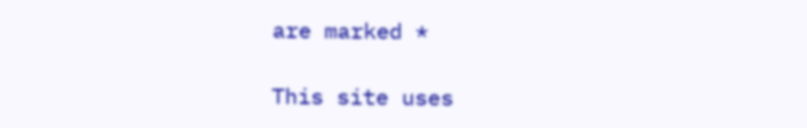are marked *

This site uses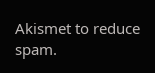Akismet to reduce spam.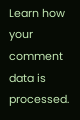Learn how your comment data is processed.